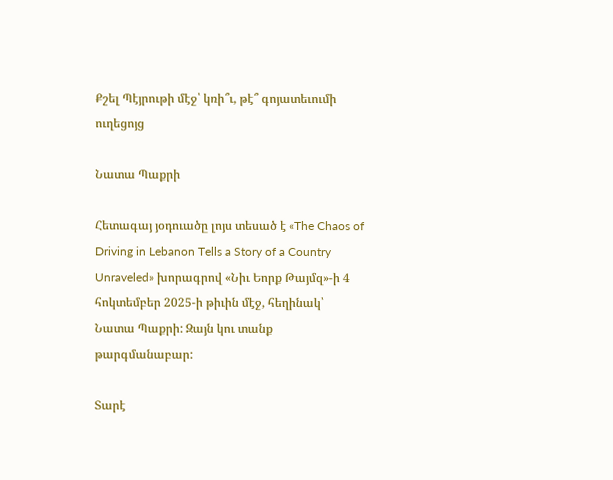Քշել Պէյրութի մէջ՝ կռի՞ւ, թէ՞ գոյատեւումի ուղեցոյց

Նատա Պաքրի

Հետագայ յօդուածը լոյս տեսած է «The Chaos of Driving in Lebanon Tells a Story of a Country Unraveled» խորագրով «Նիւ Եորք Թայմզ»-ի 4 հոկտեմբեր 2025-ի թիւին մէջ, հեղինակ՝ Նատա Պաքրի: Զայն կու տանք թարգմանաբար:

Տարէ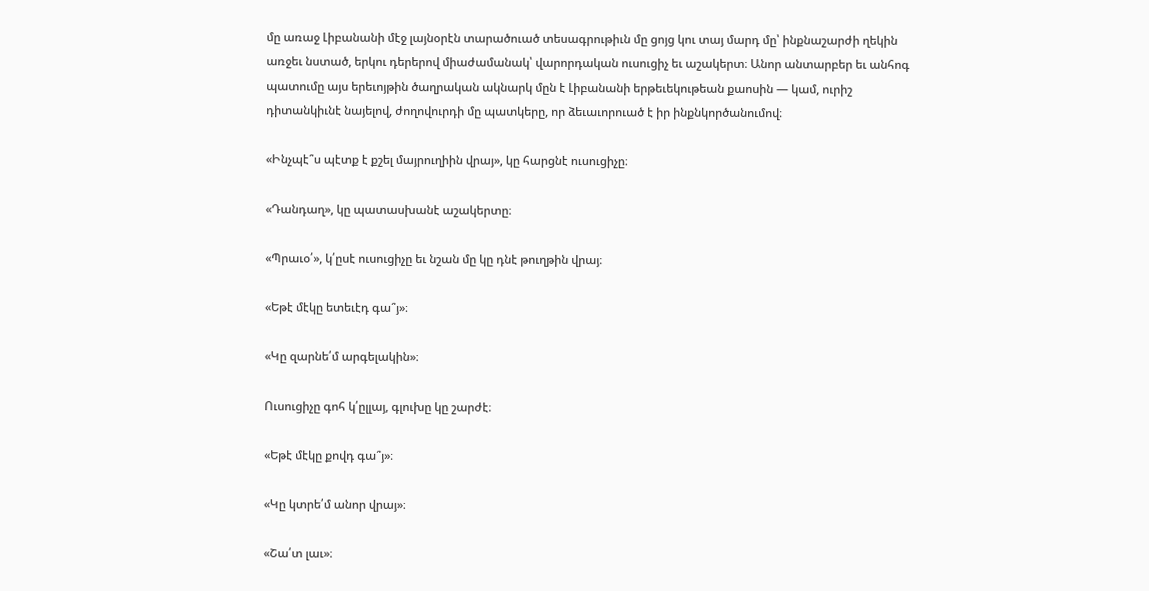մը առաջ Լիբանանի մէջ լայնօրէն տարածուած տեսագրութիւն մը ցոյց կու տայ մարդ մը՝ ինքնաշարժի ղեկին առջեւ նստած, երկու դերերով միաժամանակ՝ վարորդական ուսուցիչ եւ աշակերտ։ Անոր անտարբեր եւ անհոգ պատումը այս երեւոյթին ծաղրական ակնարկ մըն է Լիբանանի երթեւեկութեան քաոսին — կամ, ուրիշ դիտանկիւնէ նայելով, ժողովուրդի մը պատկերը, որ ձեւաւորուած է իր ինքնկործանումով։

«Ինչպէ՞ս պէտք է քշել մայրուղիին վրայ», կը հարցնէ ուսուցիչը։

«Դանդաղ», կը պատասխանէ աշակերտը։

«Պրաւօ՛», կ՛ըսէ ուսուցիչը եւ նշան մը կը դնէ թուղթին վրայ։

«Եթէ մէկը ետեւէդ գա՞յ»։

«Կը զարնե՛մ արգելակին»։

Ուսուցիչը գոհ կ՛ըլլայ, գլուխը կը շարժէ։

«Եթէ մէկը քովդ գա՞յ»։

«Կը կտրե՛մ անոր վրայ»։

«Շա՛տ լաւ»։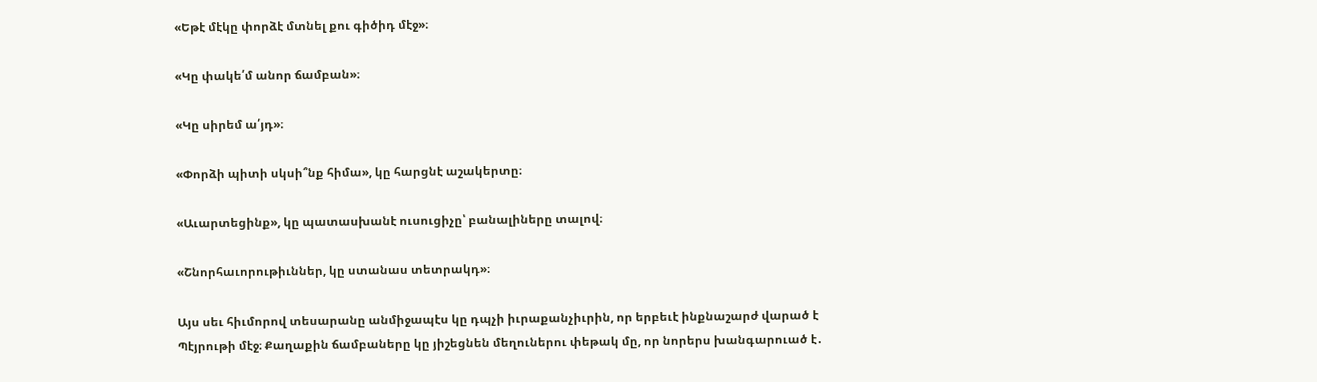«Եթէ մէկը փորձէ մտնել քու գիծիդ մէջ»։

«Կը փակե՛մ անոր ճամբան»։

«Կը սիրեմ ա՛յդ»։

«Փորձի պիտի սկսի՞նք հիմա», կը հարցնէ աշակերտը։

«Աւարտեցինք», կը պատասխանէ ուսուցիչը՝ բանալիները տալով։

«Շնորհաւորութիւններ, կը ստանաս տետրակդ»։

Այս սեւ հիւմորով տեսարանը անմիջապէս կը դպչի իւրաքանչիւրին, որ երբեւէ ինքնաշարժ վարած է Պէյրութի մէջ։ Քաղաքին ճամբաները կը յիշեցնեն մեղուներու փեթակ մը, որ նորերս խանգարուած է․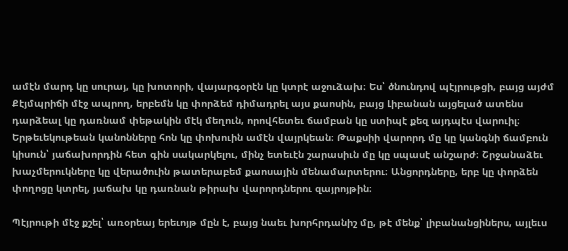ամէն մարդ կը սուրայ, կը խոտորի, վայարգօրէն կը կտրէ աջուձախ։ Ես՝ ծնունդով պէյրութցի, բայց այժմ Քէյմպրիճի մէջ ապրող, երբեմն կը փորձեմ դիմադրել այս քաոսին, բայց Լիբանան այցելած ատենս դարձեալ կը դառնամ փեթակին մէկ մեղուն, որովհետեւ ճամբան կը ստիպէ քեզ այդպէս վարուիլ։ Երթեւեկութեան կանոնները հոն կը փոխուին ամէն վայրկեան։ Թաքսիի վարորդ մը կը կանգնի ճամբուն կիսուն՝ յաճախորդին հետ գին սակարկելու, մինչ ետեւէն շարասիւն մը կը սպասէ անշարժ։ Շրջանաձեւ խաչմերուկները կը վերածուին թատերաբեմ քաոսային մենամարտերու։ Անցորդները, երբ կը փորձեն փողոցը կտրել, յաճախ կը դառնան թիրախ վարորդներու զայրոյթին։

Պէյրութի մէջ քշել՝ առօրեայ երեւոյթ մըն է, բայց նաեւ խորհրդանիշ մը, թէ մենք՝ լիբանանցիներս, այլեւս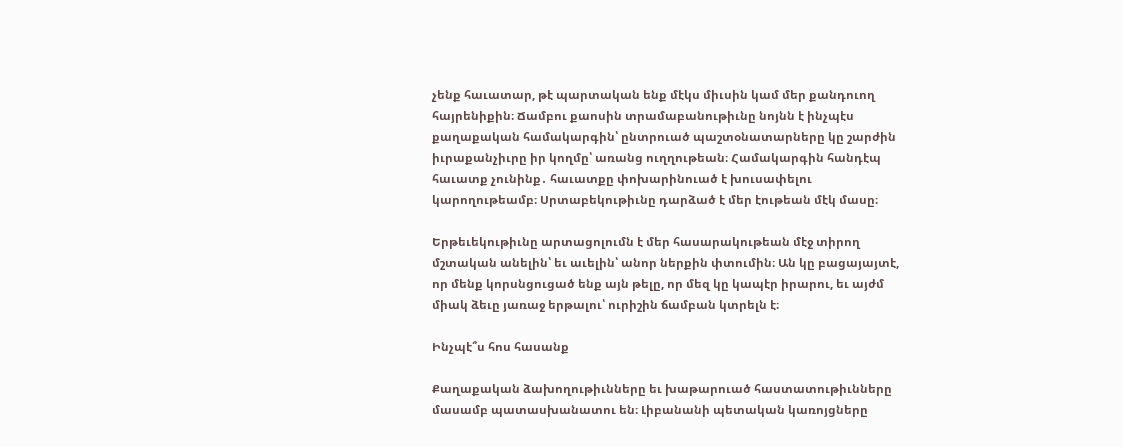չենք հաւատար, թէ պարտական ենք մէկս միւսին կամ մեր քանդուող հայրենիքին։ Ճամբու քաոսին տրամաբանութիւնը նոյնն է ինչպէս քաղաքական համակարգին՝ ընտրուած պաշտօնատարները կը շարժին իւրաքանչիւրը իր կողմը՝ առանց ուղղութեան։ Համակարգին հանդէպ հաւատք չունինք․ հաւատքը փոխարինուած է խուսափելու կարողութեամբ։ Սրտաբեկութիւնը դարձած է մեր էութեան մէկ մասը։

Երթեւեկութիւնը արտացոլումն է մեր հասարակութեան մէջ տիրող մշտական անելին՝ եւ աւելին՝ անոր ներքին փտումին։ Ան կը բացայայտէ, որ մենք կորսնցուցած ենք այն թելը, որ մեզ կը կապէր իրարու, եւ այժմ միակ ձեւը յառաջ երթալու՝ ուրիշին ճամբան կտրելն է։

Ինչպէ՞ս հոս հասանք

Քաղաքական ձախողութիւնները եւ խաթարուած հաստատութիւնները մասամբ պատասխանատու են։ Լիբանանի պետական կառոյցները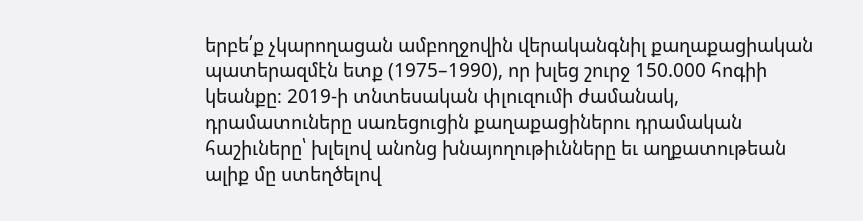երբե՛ք չկարողացան ամբողջովին վերականգնիլ քաղաքացիական պատերազմէն ետք (1975–1990), որ խլեց շուրջ 150.000 հոգիի կեանքը։ 2019-ի տնտեսական փլուզումի ժամանակ, դրամատուները սառեցուցին քաղաքացիներու դրամական հաշիւները՝ խլելով անոնց խնայողութիւնները եւ աղքատութեան ալիք մը ստեղծելով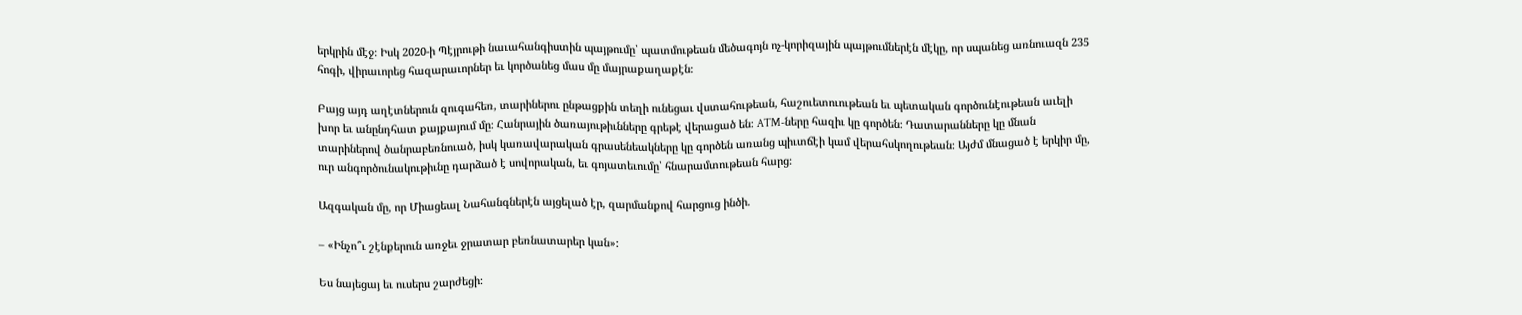երկրին մէջ։ Իսկ 2020-ի Պէյրութի նաւահանգիստին պայթումը՝ պատմութեան մեծագոյն ոչ-կորիզային պայթումներէն մէկը, որ սպանեց առնուազն 235 հոգի, վիրաւորեց հազարաւորներ եւ կործանեց մաս մը մայրաքաղաքէն։

Բայց այդ աղէտներուն զուգահեռ, տարիներու ընթացքին տեղի ունեցաւ վստահութեան, հաշուետուութեան եւ պետական գործունէութեան աւելի խոր եւ անընդհատ քայքայում մը։ Հանրային ծառայութիւնները գրեթէ վերացած են։ ATM-ները հազիւ կը գործեն։ Դատարանները կը մնան տարիներով ծանրաբեռնուած, իսկ կառավարական գրասենեակները կը գործեն առանց պիւտճէի կամ վերահսկողութեան։ Այժմ մնացած է երկիր մը, ուր անգործունակութիւնը դարձած է սովորական, եւ գոյատեւումը՝ հնարամտութեան հարց։

Ազգական մը, որ Միացեալ Նահանգներէն այցելած էր, զարմանքով հարցուց ինծի.

– «Ինչո՞ւ շէնքերուն առջեւ ջրատար բեռնատարեր կան»:

Ես նայեցայ եւ ուսերս շարժեցի։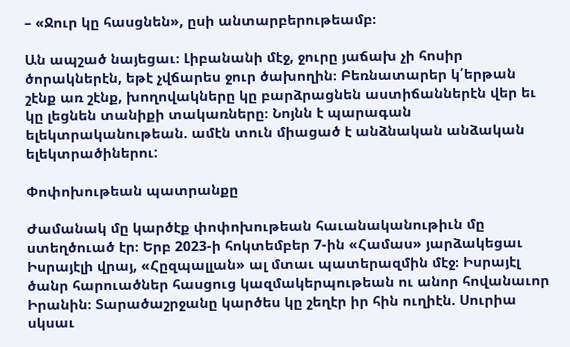– «Ջուր կը հասցնեն», ըսի անտարբերութեամբ։

Ան ապշած նայեցաւ։ Լիբանանի մէջ, ջուրը յաճախ չի հոսիր ծորակներէն, եթէ չվճարես ջուր ծախողին։ Բեռնատարեր կ՛երթան շէնք առ շէնք, խողովակները կը բարձրացնեն աստիճաններէն վեր եւ կը լեցնեն տանիքի տակառները։ Նոյնն է պարագան ելեկտրականութեան. ամէն տուն միացած է անձնական անձական ելեկտրածիներու:

Փոփոխութեան պատրանքը

Ժամանակ մը կարծէք փոփոխութեան հաւանականութիւն մը ստեղծուած էր։ Երբ 2023-ի հոկտեմբեր 7-ին «Համաս» յարձակեցաւ Իսրայէլի վրայ, «Հըզպալլան» ալ մտաւ պատերազմին մէջ։ Իսրայէլ ծանր հարուածներ հասցուց կազմակերպութեան ու անոր հովանաւոր Իրանին։ Տարածաշրջանը կարծես կը շեղէր իր հին ուղիէն. Սուրիա սկսաւ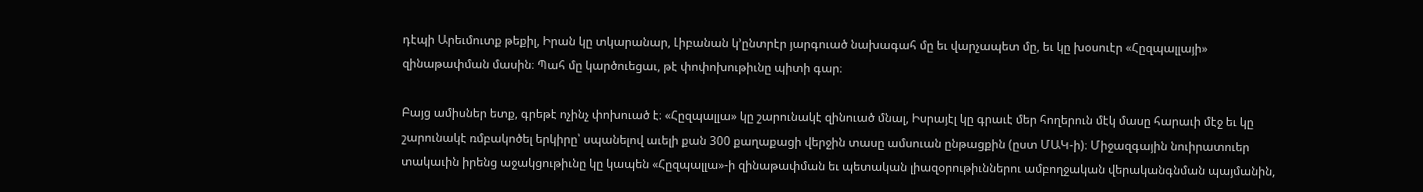դէպի Արեւմուտք թեքիլ, Իրան կը տկարանար, Լիբանան կ’ընտրէր յարգուած նախագահ մը եւ վարչապետ մը, եւ կը խօսուէր «Հըզպալլայի» զինաթափման մասին։ Պահ մը կարծուեցաւ, թէ փոփոխութիւնը պիտի գար։

Բայց ամիսներ ետք, գրեթէ ոչինչ փոխուած է։ «Հըզպալլա» կը շարունակէ զինուած մնալ, Իսրայէլ կը գրաւէ մեր հողերուն մէկ մասը հարաւի մէջ եւ կը շարունակէ ռմբակոծել երկիրը՝ սպանելով աւելի քան 300 քաղաքացի վերջին տասը ամսուան ընթացքին (ըստ ՄԱԿ-ի)։ Միջազգային նուիրատուեր տակաւին իրենց աջակցութիւնը կը կապեն «Հըզպալլա»-ի զինաթափման եւ պետական լիազօրութիւններու ամբողջական վերականգնման պայմանին,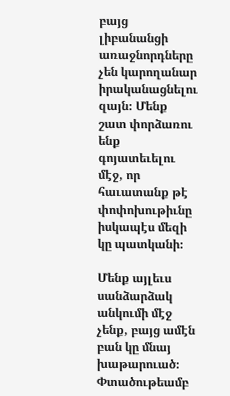բայց լիբանանցի առաջնորդները չեն կարողանար իրականացնելու զայն։ Մենք շատ փորձառու ենք գոյատեւելու մէջ, որ հաւատանք թէ փոփոխութիւնը իսկապէս մեզի կը պատկանի։

Մենք այլեւս սանձարձակ անկումի մէջ չենք, բայց ամէն բան կը մնայ խաթարուած։ Փտածութեամբ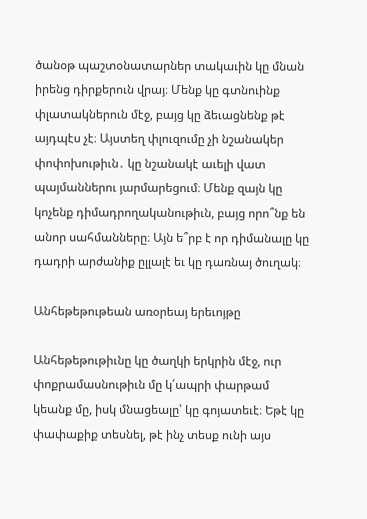ծանօթ պաշտօնատարներ տակաւին կը մնան իրենց դիրքերուն վրայ։ Մենք կը գտնուինք փլատակներուն մէջ, բայց կը ձեւացնենք թէ այդպէս չէ։ Այստեղ փլուզումը չի նշանակեր փոփոխութիւն․ կը նշանակէ աւելի վատ պայմաններու յարմարեցում։ Մենք զայն կը կոչենք դիմադրողականութիւն, բայց որո՞նք են անոր սահմանները։ Այն ե՞րբ է որ դիմանալը կը դադրի արժանիք ըլլալէ եւ կը դառնայ ծուղակ։

Անհեթեթութեան առօրեայ երեւոյթը

Անհեթեթութիւնը կը ծաղկի երկրին մէջ, ուր փոքրամասնութիւն մը կ՛ապրի փարթամ կեանք մը, իսկ մնացեալը՝ կը գոյատեւէ։ Եթէ կը փափաքիք տեսնել, թէ ինչ տեսք ունի այս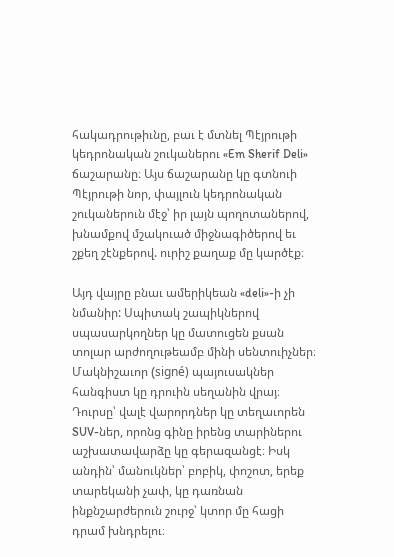հակադրութիւնը, բաւ է մտնել Պէյրութի կեդրոնական շուկաներու «Em Sherif Deli» ճաշարանը։ Այս ճաշարանը կը գտնուի Պէյրութի նոր, փայլուն կեդրոնական շուկաներուն մէջ՝ իր լայն պողոտաներով, խնամքով մշակուած միջնագիծերով եւ շքեղ շէնքերով. ուրիշ քաղաք մը կարծէք։

Այդ վայրը բնաւ ամերիկեան «deli»-ի չի նմանիր: Սպիտակ շապիկներով սպասարկողներ կը մատուցեն քսան տոլար արժողութեամբ մինի սենտուիչներ։ Մակնիշաւոր (signé) պայուսակներ հանգիստ կը դրուին սեղանին վրայ։ Դուրսը՝ վալէ վարորդներ կը տեղաւորեն SUV-ներ, որոնց գինը իրենց տարիներու աշխատավարձը կը գերազանցէ։ Իսկ անդին՝ մանուկներ՝ բոբիկ, փոշոտ, երեք տարեկանի չափ, կը դառնան ինքնշարժերուն շուրջ՝ կտոր մը հացի դրամ խնդրելու։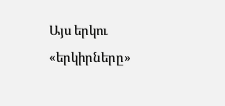Այս երկու «երկիրները»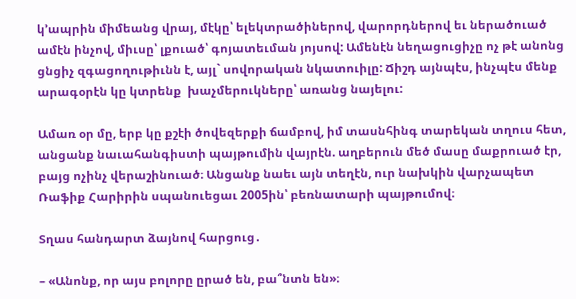կ’ապրին միմեանց վրայ, մէկը՝ ելեկտրածիներով, վարորդներով եւ ներածուած ամէն ինչով, միւսը՝ լքուած՝ գոյատեւման յոյսով: Ամենէն նեղացուցիչը ոչ թէ անոնց ցնցիչ զգացողութիւնն է, այլ` սովորական նկատուիլը: Ճիշդ այնպէս, ինչպէս մենք արագօրէն կը կտրենք  խաչմերուկները՝ առանց նայելու:

Ամառ օր մը, երբ կը քշէի ծովեզերքի ճամբով, իմ տասնհինգ տարեկան տղուս հետ, անցանք նաւահանգիստի պայթումին վայրէն. աղբերուն մեծ մասը մաքրուած էր, բայց ոչինչ վերաշինուած։ Անցանք նաեւ այն տեղէն, ուր նախկին վարչապետ Ռաֆիք Հարիրին սպանուեցաւ 2005ին՝ բեռնատարի պայթումով։

Տղաս հանդարտ ձայնով հարցուց․

– «Անոնք, որ այս բոլորը ըրած են, բա՞նտն են»։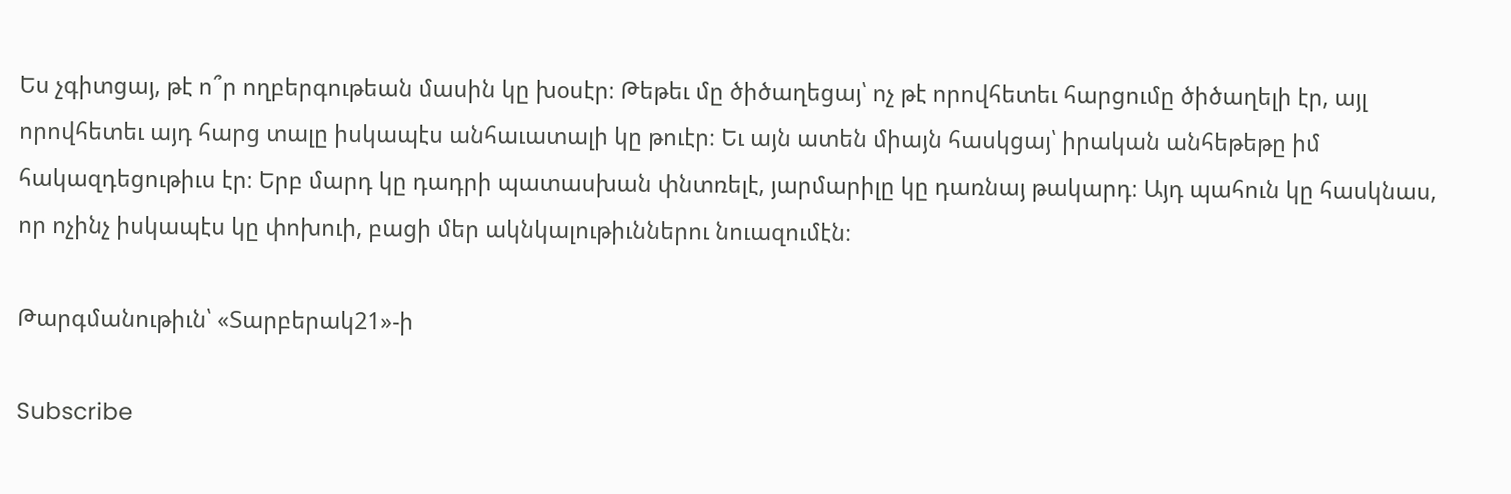Ես չգիտցայ, թէ ո՞ր ողբերգութեան մասին կը խօսէր։ Թեթեւ մը ծիծաղեցայ՝ ոչ թէ որովհետեւ հարցումը ծիծաղելի էր, այլ որովհետեւ այդ հարց տալը իսկապէս անհաւատալի կը թուէր։ Եւ այն ատեն միայն հասկցայ՝ իրական անհեթեթը իմ հակազդեցութիւս էր։ Երբ մարդ կը դադրի պատասխան փնտռելէ, յարմարիլը կը դառնայ թակարդ։ Այդ պահուն կը հասկնաս, որ ոչինչ իսկապէս կը փոխուի, բացի մեր ակնկալութիւններու նուազումէն։

Թարգմանութիւն՝ «Տարբերակ21»-ի

Subscribe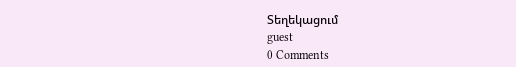Տեղեկացում
guest
0 Comments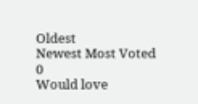Oldest
Newest Most Voted
0
Would love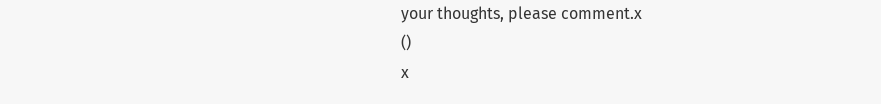your thoughts, please comment.x
()
x